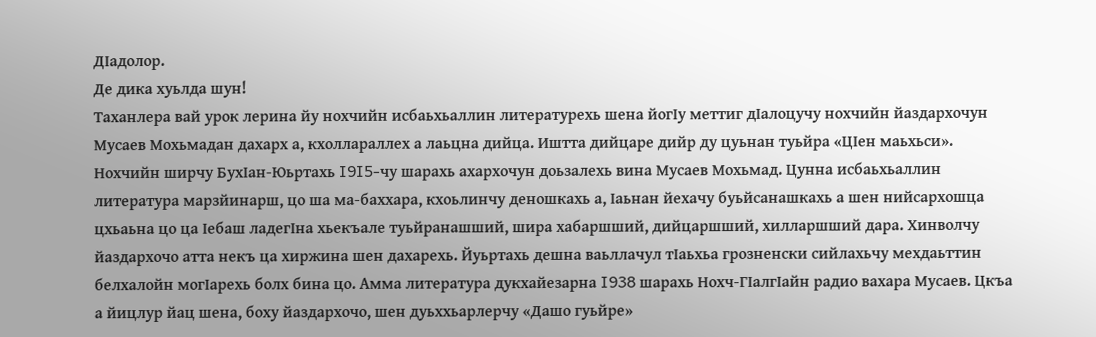ДIадолор.
Де дика хуьлда шун!
Таханлера вай урок лерина йу нохчийн исбаьхьаллин литературехь шена йогIу меттиг дIалоцучу нохчийн йаздархочун Мусаев Мохьмадан дахарх а, кхоллараллех а лаьцна дийца. Иштта дийцаре дийр ду цуьнан туьйра «ЦIен маьхьси».
Нохчийн ширчу БухIан-Юьртахь I9I5-чу шарахь ахархочун доьзалехь вина Мусаев Мохьмад. Цунна исбаьхьаллин литература марзйинарш, цо ша ма-баххара, кхоьлинчу деношкахь а, Iаьнан йехачу буьйсанашкахь а шен нийсархошца цхьаьна цо ца Iебаш ладегIна хьекъале туьйранашший, шира хабаршший, дийцаршший, хилларшший дара. Хинволчу йаздархочо атта некъ ца хиржина шен дахарехь. Йуьртахь дешна ваьллачул тIаьхьа грозненски сийлахьчу мехдаьттин белхалойн могIарехь болх бина цо. Амма литература дукхайезарна I938 шарахь Нохч-ГIалгIайн радио вахара Мусаев. Цкъа а йицлур йац шена, боху йаздархочо, шен дуьххьарлерчу «Дашо гуьйре»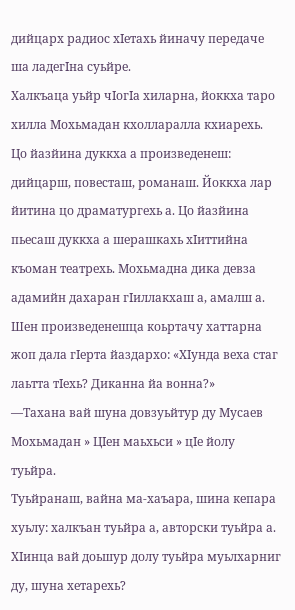дийцарх радиос хIетахь йиначу передаче ша ладегIна суьйре.
Халкъаца уьйр чIогIа хиларна, йоккха таро хилла Мохьмадан кхолларалла кхиарехь. Цо йазйина дуккха а произведенеш: дийцарш, повесташ, романаш. Йоккха лар йитина цо драматургехь а. Цо йазйина пьесаш дуккха а шерашкахь хIиттийна къоман театрехь. Мохьмадна дика девза адамийн дахаран гIиллакхаш а, амалш а. Шен произведенешца коьртачу хаттарна жоп дала гIерта йаздархо: «ХIунда веха стаг лаьтта тIехь? Диканна йа вонна?»
—Тахана вай шуна довзуьйтур ду Мусаев Мохьмадан » ЦIен маьхьси » цIе йолу туьйра.
Туьйранаш, вайна ма-хаъара, шина кепара хуьлу: халкъан туьйра а, авторски туьйра а. ХIинца вай доьшур долу туьйра муьлхарниг ду, шуна хетарехь?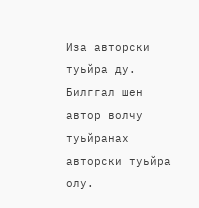Иза авторски туьйра ду.
Билггал шен автор волчу туьйранах авторски туьйра олу.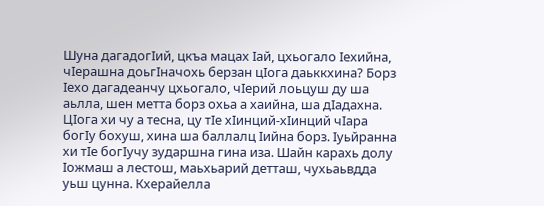Шуна дагадогIий, цкъа мацах Iай, цхьогало Iехийна, чIерашна доьгIначохь берзан цIога даьккхина? Борз Iехо дагадеанчу цхьогало, чIерий лоьцуш ду ша аьлла, шен метта борз охьа а хаийна, ша дIадахна. ЦIога хи чу а тесна, цу тIе хIинций-хIинций чIара богIу бохуш, хина ша баллалц Iийна борз. Iуьйранна хи тIе богIучу зударшна гина иза. Шайн карахь долу Iожмаш а лестош, маьхьарий детташ, чухьаьвдда уьш цунна. Кхерайелла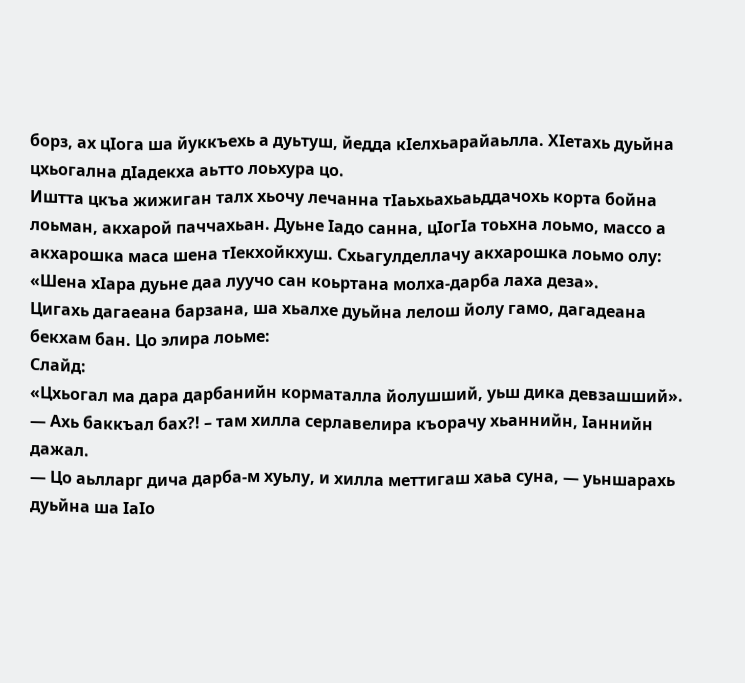борз, ах цIога ша йуккъехь а дуьтуш, йедда кIелхьарайаьлла. ХIетахь дуьйна цхьогална дIадекха аьтто лоьхура цо.
Иштта цкъа жижиган талх хьочу лечанна тIаьхьахьаьддачохь корта бойна лоьман, акхарой паччахьан. Дуьне Iадо санна, цIогIа тоьхна лоьмо, массо а акхарошка маса шена тIекхойкхуш. Схьагулделлачу акхарошка лоьмо олу:
«Шена хIара дуьне даа луучо сан коьртана молха-дарба лаха деза».
Цигахь дагаеана барзана, ша хьалхе дуьйна лелош йолу гамо, дагадеана бекхам бан. Цо элира лоьме:
Слайд:
«Цхьогал ма дара дарбанийн корматалла йолушший, уьш дика девзашший».
— Ахь баккъал бах?! – там хилла серлавелира къорачу хьаннийн, Iаннийн дажал.
— Цо аьлларг дича дарба-м хуьлу, и хилла меттигаш хаьа суна, — уьншарахь дуьйна ша IаIо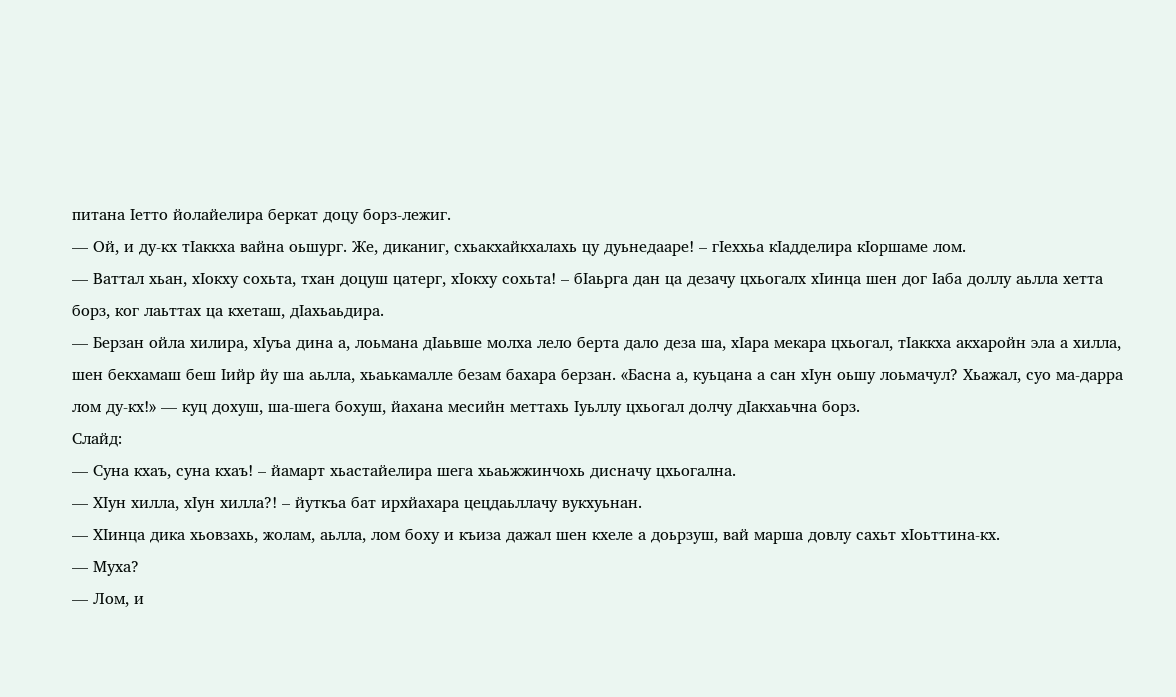питана Iетто йолайелира беркат доцу борз-лежиг.
— Ой, и ду-кх тIаккха вайна оьшург. Же, диканиг, схьакхайкхалахь цу дуьнедааре! – гIеххьа кIадделира кIоршаме лом.
— Ваттал хьан, хIокху сохьта, тхан доцуш цатерг, хIокху сохьта! – бIаьрга дан ца дезачу цхьогалх хIинца шен дог Iаба доллу аьлла хетта борз, ког лаьттах ца кхеташ, дIахьаьдира.
— Берзан ойла хилира, хIуъа дина а, лоьмана дIаьвше молха лело берта дало деза ша, хIара мекара цхьогал, тIаккха акхаройн эла а хилла, шен бекхамаш беш Iийр йу ша аьлла, хьаькамалле безам бахара берзан. «Басна а, куьцана а сан хIун оьшу лоьмачул? Хьажал, суо ма-дарра лом ду-кх!» — куц дохуш, ша-шега бохуш, йахана месийн меттахь Iуьллу цхьогал долчу дIакхаьчна борз.
Слайд:
— Суна кхаъ, суна кхаъ! – йамарт хьастайелира шега хьаьжжинчохь дисначу цхьогална.
— ХIун хилла, хIун хилла?! – йуткъа бат ирхйахара цецдаьллачу вукхуьнан.
— ХIинца дика хьовзахь, жолам, аьлла, лом боху и къиза дажал шен кхеле а доьрзуш, вай марша довлу сахьт хIоьттина-кх.
— Муха?
— Лом, и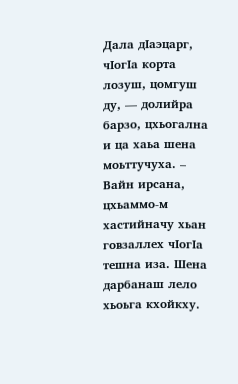Дала дIаэцарг, чIогIа корта лозуш, цомгуш ду, — долийра барзо, цхьогална и ца хаьа шена моьттучуха. – Вайн ирсана, цхьаммо-м хастийначу хьан говзаллех чIогIа тешна иза. Шена дарбанаш лело хьоьга кхойкху.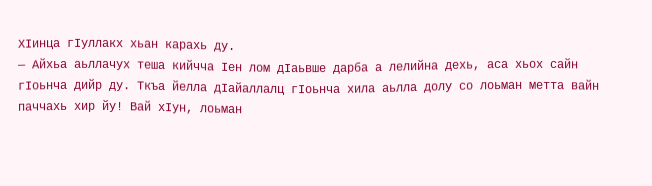ХIинца гIуллакх хьан карахь ду.
— Айхьа аьллачух теша кийчча Iен лом дIаьвше дарба а лелийна дехь, аса хьох сайн гIоьнча дийр ду. Ткъа йелла дIайаллалц гIоьнча хила аьлла долу со лоьман метта вайн паччахь хир йу! Вай хIун, лоьман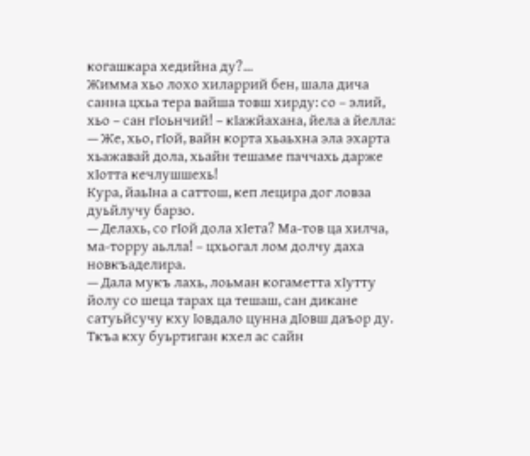когашкара хедийна ду?…
Жимма хьо лохо хиларрий бен, шала дича санна цхьа тера вайша товш хирду: со – элий, хьо – сан гIоьнчий! – кIажйахана, йела а йелла: — Же, хьо, гIой, вайн корта хьаьхна эла эхарта хьажавай дола, хьайн тешаме паччахь дарже хIотта кечлушшехь!
Кура, йаьIна а саттош, кеп лецира дог ловза дуьйлучу барзо.
— Делахь, со гIой дола хIета? Ма-тов ца хилча, ма-торру аьлла! – цхьогал лом долчу даха новкъаделира.
— Дала мукъ лахь, лоьман когаметта хIутту йолу со шеца тарах ца тешаш, сан дикане сатуьйсучу кху Iовдало цунна дIовш даъор ду. Ткъа кху буьртиган кхел ас сайн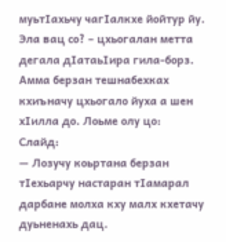муьтIахьчу чагIалкхе йойтур йу. Эла вац со? – цхьогалан метта дегала дIатаьIира гила-борз.
Амма берзан тешнабехках кхиъначу цхьогало йуха а шен хIилла до. Лоьме олу цо:
Слайд:
— Лозучу коьртана берзан тIехьарчу настаран тIамарал дарбане молха кху малх кхетачу дуьненахь дац.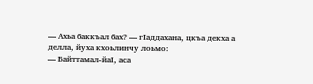— Ахьа баккъал бах? — гIаддахана, цкъа декха а делла, йуха кхоьлинчу лоьмо:
— Байттамал-йаI, аса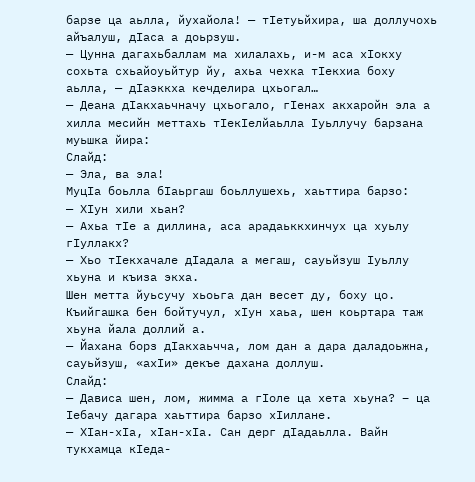барзе ца аьлла, йухайола! — тIетуьйхира, ша доллучохь айъалуш, дIаса а доьрзуш.
— Цунна дагахьбаллам ма хилалахь, и-м аса хIокху сохьта схьайоуьйтур йу, ахьа чехка тIекхиа боху аьлла, — дIаэккха кечделира цхьогал…
— Деана дIакхаьчначу цхьогало, гIенах акхаройн эла а хилла месийн меттахь тIекIелйаьлла Iуьллучу барзана муьшка йира:
Слайд:
— Эла, ва эла!
МуцIа боьлла бIаьргаш боьллушехь, хаьттира барзо:
— ХIун хили хьан?
— Ахьа тIе а диллина, аса арадаьккхинчух ца хуьлу гIуллакх?
— Хьо тIекхачале дIадала а мегаш, сауьйзуш Iуьллу хьуна и къиза экха.
Шен метта йуьсучу хьоьга дан весет ду, боху цо. Къийгашка бен бойтучул, хIун хаьа, шен коьртара таж хьуна йала доллий а.
— Йахана борз дIакхаьчча, лом дан а дара даладоьжна, сауьйзуш, «ахIи» декъе дахана доллуш.
Слайд:
— Дависа шен, лом, жимма а гIоле ца хета хьуна? – ца Iебачу дагара хаьттира барзо хIиллане.
— ХIан-хIа, хIан-хIа. Сан дерг дIадаьлла. Вайн тукхамца кIеда-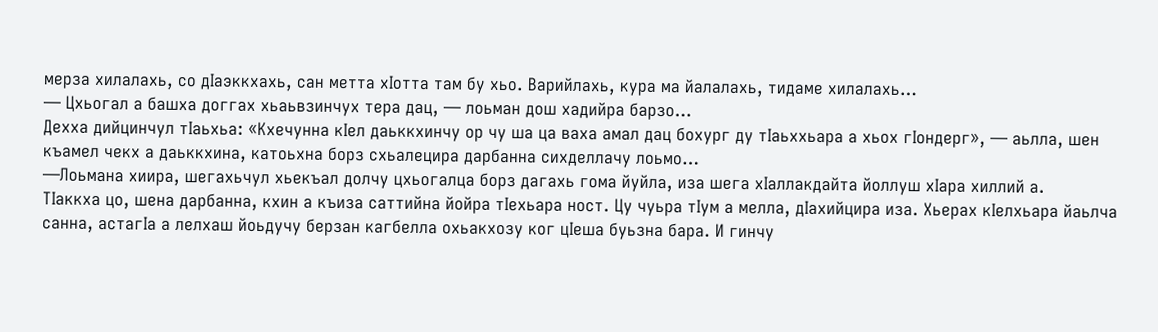мерза хилалахь, со дIаэккхахь, сан метта хIотта там бу хьо. Варийлахь, кура ма йалалахь, тидаме хилалахь…
— Цхьогал а башха доггах хьаьвзинчух тера дац, — лоьман дош хадийра барзо…
Дехха дийцинчул тIаьхьа: «Кхечунна кIел даьккхинчу ор чу ша ца ваха амал дац бохург ду тIаьххьара а хьох гIондерг», — аьлла, шен къамел чекх а даьккхина, катоьхна борз схьалецира дарбанна сихделлачу лоьмо…
—Лоьмана хиира, шегахьчул хьекъал долчу цхьогалца борз дагахь гома йуйла, иза шега хIаллакдайта йоллуш хIара хиллий а.
ТIаккха цо, шена дарбанна, кхин а къиза саттийна йойра тIехьара ност. Цу чуьра тIум а мелла, дIахийцира иза. Хьерах кIелхьара йаьлча санна, астагIа а лелхаш йоьдучу берзан кагбелла охьакхозу ког цIеша буьзна бара. И гинчу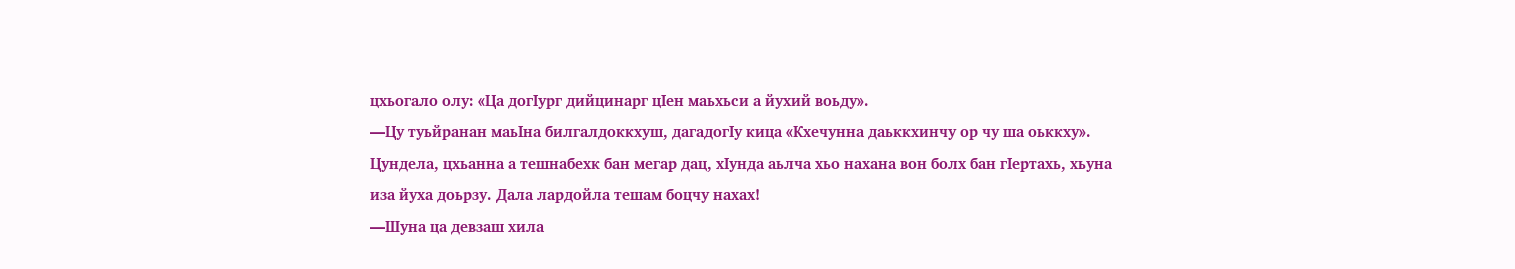цхьогало олу: «Ца догIург дийцинарг цIен маьхьси а йухий воьду».
—Цу туьйранан маьIна билгалдоккхуш, дагадогIу кица «Кхечунна даьккхинчу ор чу ша оьккху». Цундела, цхьанна а тешнабехк бан мегар дац, хIунда аьлча хьо нахана вон болх бан гIертахь, хьуна иза йуха доьрзу. Дала лардойла тешам боцчу нахах!
—Шуна ца девзаш хила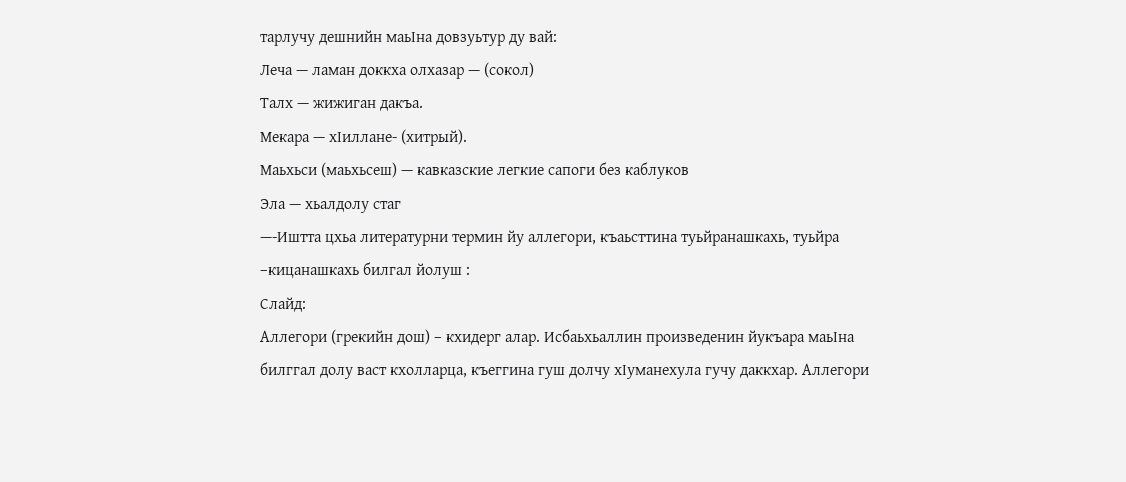тарлучу дешнийн маьIна довзуьтур ду вай:
Леча — ламан доккха олхазар — (сокол)
Талх — жижиган дакъа.
Мекара — хIиллане- (хитрый).
Маьхьси (маьхьсеш) — кавказские легкие сапоги без каблуков
Эла — хьалдолу стаг
—-Иштта цхьа литературни термин йу аллегори, къаьсттина туьйранашкахь, туьйра –кицанашкахь билгал йолуш :
Слайд:
Аллегори (грекийн дош) – кхидерг алар. Исбаьхьаллин произведенин йукъара маьIна билггал долу васт кхолларца, къеггина гуш долчу хIуманехула гучу даккхар. Аллегори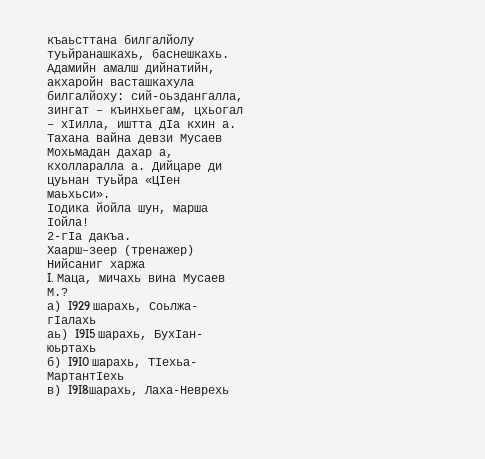къаьсттана билгалйолу туьйранашкахь, баснешкахь. Адамийн амалш дийнатийн, акхаройн васташкахула билгалйоху: сий-оьздангалла, зингат – къинхьегам, цхьогал – хIилла, иштта дIа кхин а.
Тахана вайна девзи Мусаев Мохьмадан дахар а, кхолларалла а. Дийцаре ди цуьнан туьйра «ЦIен маьхьси».
Iодика йойла шун, марша Iойла!
2-гIа дакъа.
Хаарш–зеер (тренажер)
Нийсаниг харжа
I. Маца, мичахь вина Мусаев М.?
а) I929 шарахь, Соьлжа-гIалахь
аь) I9I5 шарахь, БухIан-юьртахь
б) I9I0 шарахь, ТIехьа-МартантIехь
в) I9I8шарахь, Лаха-Неврехь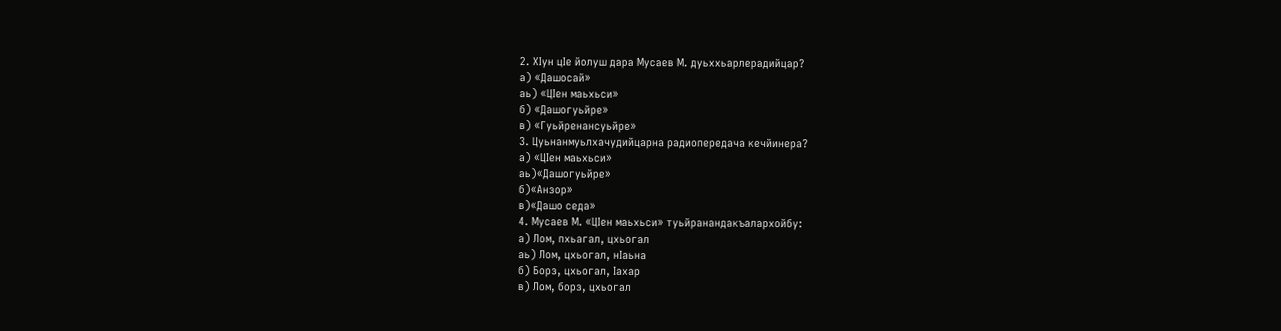2. ХIун цIе йолуш дара Мусаев М. дуьххьарлерадийцар?
а) «Дашосай»
аь) «ЦIен маьхьси»
б) «Дашогуьйре»
в) «Гуьйренансуьйре»
3. Цуьнанмуьлхачудийцарна радиопередача кечйинера?
а) «ЦIен маьхьси»
аь)«Дашогуьйре»
б)«Анзор»
в)«Дашо седа»
4. Мусаев М. «ЦIен маьхьси» туьйранандакъалархойбу:
а) Лом, пхьагал, цхьогал
аь) Лом, цхьогал, нIаьна
б) Борз, цхьогал, Iахар
в) Лом, борз, цхьогал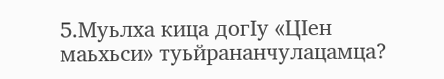5.Муьлха кица догIу «ЦIен маьхьси» туьйрананчулацамца?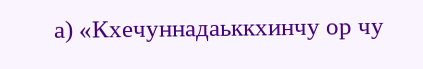а) «Кхечуннадаьккхинчу ор чу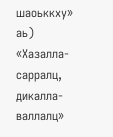шаоьккху»
аь) «Хазалла-сарралц, дикалла-валлалц»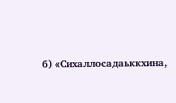б) «Сихаллосадаьккхина,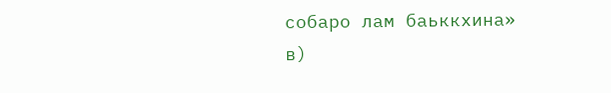собаро лам баьккхина»
в)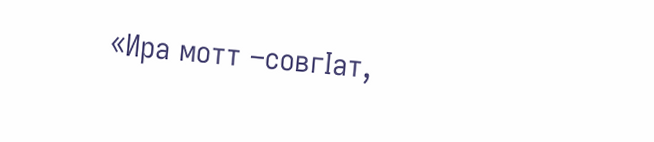«Ира мотт –совгIат,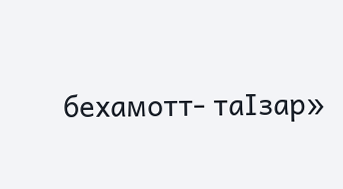бехамотт- таIзар»